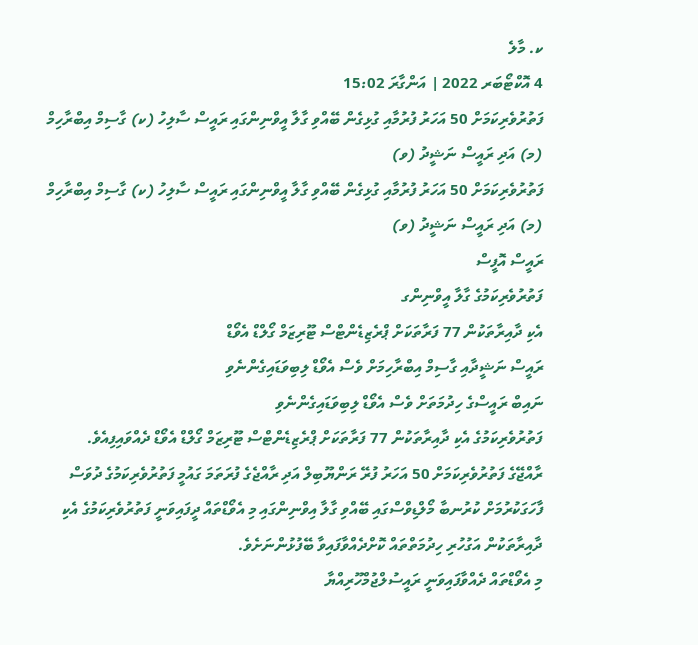ކ. މާލެ
4 އޮކްޓޯބަރ 2022 | އަންގާރަ 15:02
ފަތުރުވެރިކަމަށް 50 އަހަރު ފުރުމާއި ގުޅިގެން ބޭއްވި ގާލާ އީވްނިންގައި ރައީސް ސާލިހު (ކ) ގާސިމް އިބްރާހިމް (މ) އަދި ރައީސް ނަޝީދު (ވ)
ފަތުރުވެރިކަމަށް 50 އަހަރު ފުރުމާއި ގުޅިގެން ބޭއްވި ގާލާ އީވްނިންގައި ރައީސް ސާލިހު (ކ) ގާސިމް އިބްރާހިމް (މ) އަދި ރައީސް ނަޝީދު (ވ)
ރައީސް އޮފީސް
ފަތުރުވެރިކަމުގެ ގާލާ އީވްނިންގ
އެކި ދާއިރާތަކުން 77 ފަރާތަކަށް ޕްރެޒިޑެންޓްސް ޓޫރިޒަމް ގޯލްޑް އެވޯޑް
ރައީސް ނަޝީދާއި ގާސިމް އިބްރާހިމަށް ވެސް އެވޯޑް ލިބިވަޑައިގެންނެވި
ނައިބް ރައީސްގެ ހިދުމަތަށް ވެސް އެވޯޑް ލިބިވަޑައިގެންނެވި
ފަތުރުވެރިކަމުގެ އެކި ދާއިރާތަކުން 77 ފަރާތަކަށް ޕްރެޒިޑެންޓްސް ޓޫރިޒަމް ގޯލްޑް އެވޯޑް ދެއްވައިފިއެވެ.
ރާއްޖޭގެ ފަތުރުވެރިކަމަށް 50 އަހަރު ފުރޭ ރަންޔޫބިލް އަދި ރާއްޖެގެ ފުރަތަމަ ގައުމީ ފަތުރުވެރިކަމުގެ ދުވަސް ފާހަގަކުރުމަށް ކުރުނބާ މޯލްޑިވްސްގައި ބޭއްވި ގާލާ އިވްނިންގައި މި އެވޯޑްތައް ދީފައިވަނީ ފަތުރުވެރިކަމުގެ އެކި ދާއިރާތަކުން އަގުހުރި ހިދުމަތްތައް ކޮށްދެއްވާފައިވާ ބޭފުޅުންނަށެވެ.
މި އެވޯޑްތައް ދެއްވާފައިވަނީ ރައީސުލްޖުމްހޫރިއްޔާ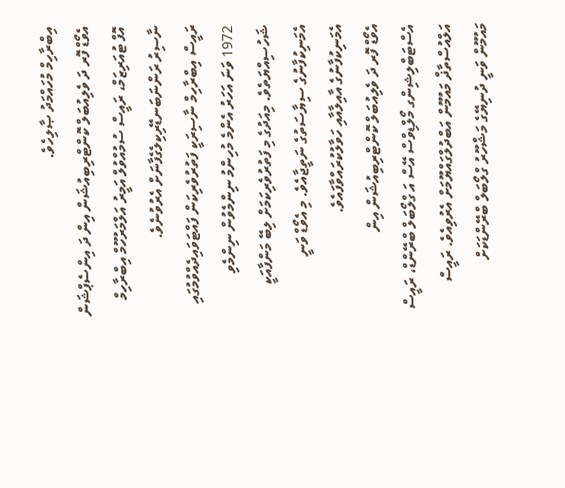އިބްރާހިމް މުހައްމަދު ޞާލިހެވެ.
އެވޯޑް ފޮރ ދަ ވެލިއުބަލް ކޮންޓްރިބިއުޝަން އިން ދަ އިންސެޕްޝަން އޮފް ޓުއަރިޒަމް، ރައީސް ސުމުއްވުލް އަމީރު އަލްމަރުހޫމް އިބްރާހިމް ނާސިރު ރަންނަބަނޑޭރިކިލެގެފާނަށް އެރުވުނެވެ.
ރައީސް އިބްރާހިމް ނާސިރަކީ ފަތުރުވެރިކަން ފައްޓަވައިދެއްވުމުގައި 1972 ވަނަ އަހަރު އެންމެ މުހިންމު ނިންމެވުން ނިންމެވި ޝަހުސިއްޔަތެވެ. މިއަދުގެ މި ފަތުރުވެރިކަމަށް ލިބޭ މަންފާއަކީ އެމަނިކުފާނުގެ ސިޔާސަތުގެ ނަތީޖާއެވެ. މި އެވޯޑް ވަނީ އެމަނިކުފާނުގެ އާއިލާއާއި ހަވާލުކުރައްވާފައެވެ.
އެވޯޑް ފޮރ ދަ ވެލިއުބަލް ކޮންޓްރިބިއުޝަން އިން އެސްޓަބްލިޝިންގ މޯލްޑިވްސް އޭސް އަ ގްލޯބަލް ބްރޭންޑް، ރައީސް އަލްއުސްތާޛް މައުމޫން އަބްދުލްގައްޔޫމަށް އެރުވިއެވެ. ރައީސް މައުމޫން ވަނީ ދުނިޔޭގެ މަޝްހޫރު ގްލޯބަލް ބްރޭންޑަކަށް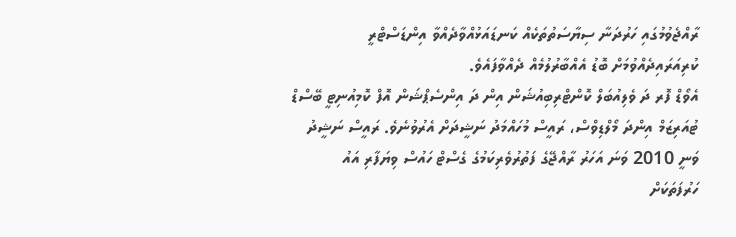ރާއްޖެވުމުގައި ހަރުދަނާ ސިޔާސަތުތަކެއް ކަނޑައަޅުއްވާދެއްވާ އިންޑަސްޓްރީ ކުރިއަރައިދެއްވުމަށް ބޮޑު އެއްބާރުލުމެއް ދެއްވާފައެވެ.
އެވޯޑް ފޮރ ދަ ވެލިއުބަލް ކޮންޓްރިބިއުޝަން އިން ދަ އިންސެޕްޝަން އޮފް ކޮމިއުނިޓީ ބޭސްޑް ޓުއަރިޒަމް އިންދަ މޯލްޑިވްސް، ރައީސް މުހައްމަދު ނަޝީދަށް އެރުވުނެވެ. ރައީސް ނަޝީދު ވަނީ 2010 ވަނަ އަހަރު ރާއްޖޭގެ ފަތުރުވެރިކަމުގެ ގެސްޓް ހައުސް ވިޔަފާރި އައު ހަރުފަތަކަށް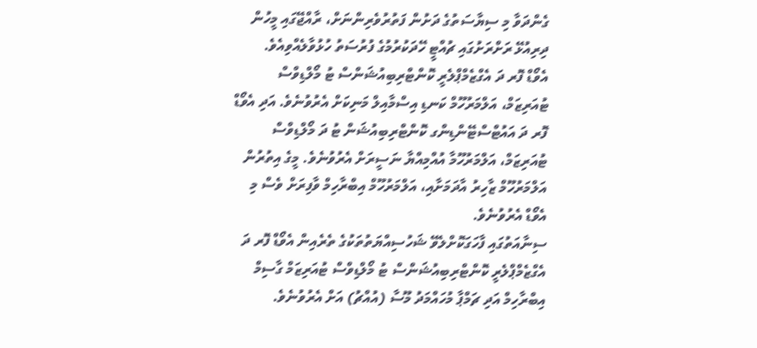ގެންދަވާ މި ސިޔާސަތުގެ ދަށުން ފަތުރުވެރިންނަށް، ރާއްޖޭގައި މީހުން ދިރިއުޅޭ ރަށްރަށުގައި ޗުއްޓީ ހޭދަކުރުމުގެ ފުރުސަތު ހުޅުވާލެއްވިއެވެ.
އެވޯޑް ފޮރ ދަ އެގްޒެމްޕްލެރީ ކޮންޓްރިބިއުޝަންސް ޓު މޯލްޑިވްސް ޓުއަރިޒަމް، އަލްމަރުހޫމް ކަނޑި އިސްމާއިލް މަނިކަށް އެރުވުނެވެ. އަދި އެވޯޑް ފޮރ ދަ އައުޓްސްޓޭންޑިންގ ކޮންޓްރިބިއުޝަން ޓު ދަ މޯލްޑިވްސް ޓުއަރިޒަމް، އަލްމަރުހޫމާ އުއްމިއްޔާ ނަސީރަށް އެރުވުނެވެ. މީގެ އިތުރުން އަލްމަރުހޫމް ޒާހިރު އާދަމަށާއި، އަލްމަރުހޫމް އިބްރާހިމް ވާފިރަށް ވެސް މި އެވޯޑް އެރުވުނެވެ.
ސިނާއަތުގައި ފާހަގަކޮށްލެވޭ ޝަހުސިއްޔަތުތަކުގެ ތެރެއިން އެވޯޑް ފޮރ ދަ އެގްޒެމްޕްލެރީ ކޮންޓްރިބިއުޝަންސް ޓު މޯލްޑިވްސް ޓުއަރިޒަމް ގާސިމް އިބްރާހިމް އަދި ޗަމްޕާ މުހައްމަދު މޫސާ (އުއްޗު) އަށް އެރުވުނެވެ.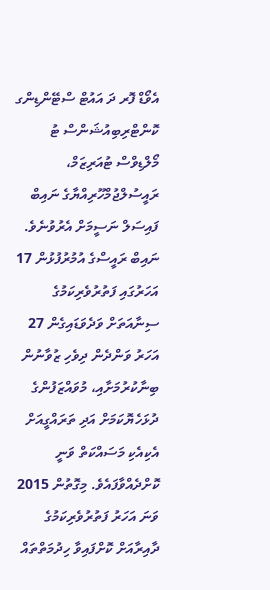އެވޯޑް ފޮރ ދަ އައުޓް ސްޓޭންޑިންގ ކޮންޓްރިބިއުޝަންސް ޓު މޯލްޑިވްސް ޓުއަރިޒަމް، ރައީސުލްޖުމްހޫރިއްޔާގެ ނައިބް ފައިސަލް ނަސީމަށް އެރުވުނެވެ. ނައިބް ރައީސްގެ އުމުރުފުޅުން 17 އަހަރުގައި ފަތުރުވެރިކަމުގެ ސިނާއަތަށް ވަދެވަޑައިގެން 27 އަހަރު ވަންދެން ދިވެހި ޒުވާނުން ބިނާކުރުމަށާއި، މުވައްޒަފުންގެ ދުޅަހެޔޮކަމަށް އަދި ތަރައްގީއަށް އެކިއެކި މަސައްކަތް ވަނީ ކޮށްދެއްވާފައެވެ. މިގޮތުން 2015 ވަނަ އަހަރު ފަތުރުވެރިކަމުގެ ދާއިރާއަށް ކޮށްފައިވާ ހިދުމަތްތައް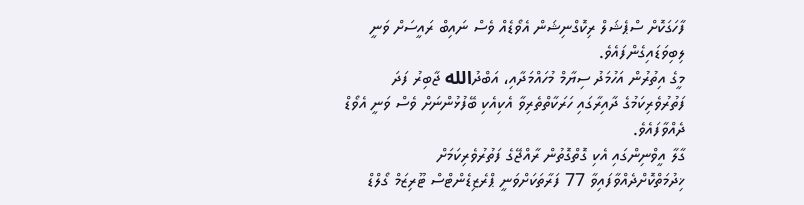ފާހަގަކޮށް ސްޕެޝަލް ރިކޮގްނިޝަން އެވޯޑެއް ވެސް ނައިބް ރައީސަށް ވަނީ ލިބިވަޑައިގެންފައެވެ.
މީގެ އިތުރުން އަހުމަދު ސިޔާމް މުހައްމަދާއި، އަބްދުالله ޖާބިރު ފަދަ ފަތުރުވެރިކަމުގެ ދާއިރާގައި ހަރަކާތްތެރިވާ އެކިއެކި ބޭފުޅުންނަށް ވެސް ވަނީ އެވޯޑް ދެއްވާފައެވެ.
ގާލާ އީވްނިންގައި އެކި ގޮތްގޮތުން ރާއްޖޭގެ ފަތުރުވެރިކަމަށް ޚިދުމަތްކޮށްދެއްވާފައިވާ 77 ފަރާތަކަށްވަނީ ޕްރެޒިޑެންޓްސް ޓޫރިޒަމް ގޯލްޑް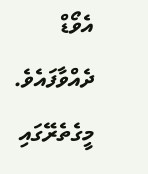އެވޯޑް ދެއްވާފައެވެ. މީގެތެރޭގައި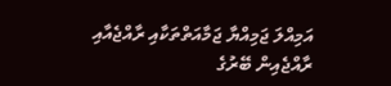އަމިއްލަ ޖަމިއްޔާ ޖަމާއަތްތަކާއި ރާއްޖެއާއި ރާއްޖެއިން ބޭރުގެ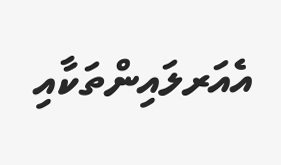އެއަރލައިންތަކާއި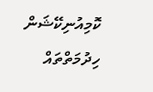ކޮމިއުނިކޭޝަން ހިދުމަތްތައް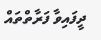ދީފައިވާ ފަރާތްތައް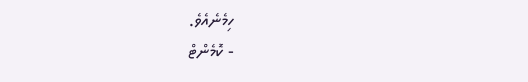ހިމެނެއެވެ.
- ކޮމެންޓް